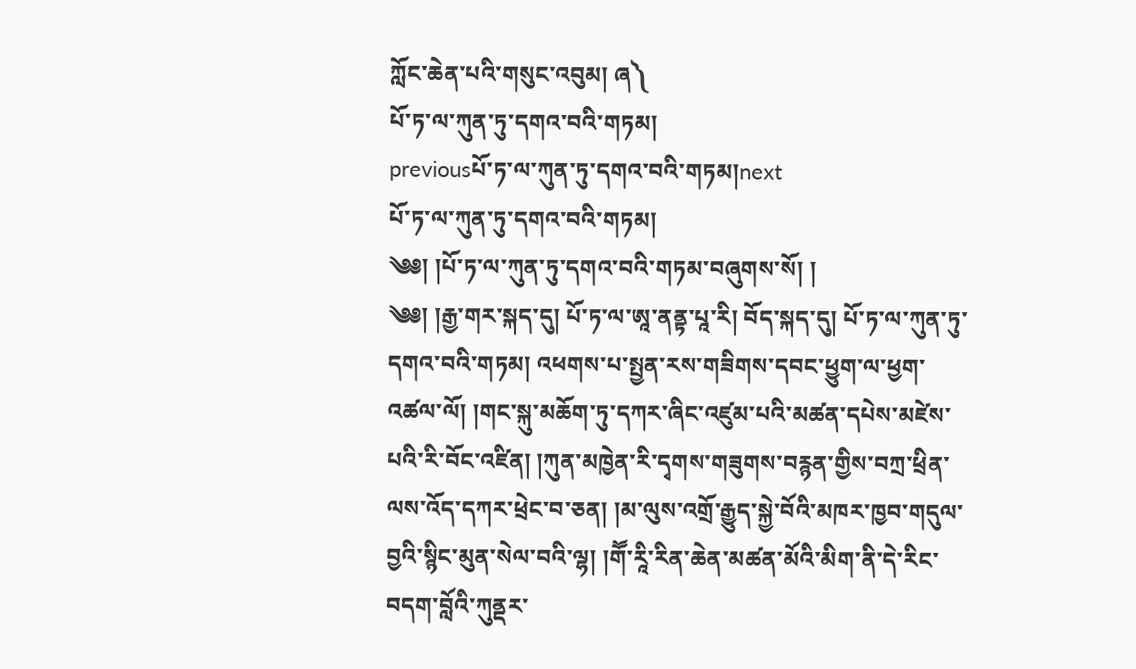ཀློང་ཆེན་པའི་གསུང་འབུམ། ཞ༽
པོ་ཏ་ལ་ཀུན་ཏུ་དགའ་བའི་གཏམ།
previousཔོ་ཏ་ལ་ཀུན་ཏུ་དགའ་བའི་གཏམ།next
པོ་ཏ་ལ་ཀུན་ཏུ་དགའ་བའི་གཏམ།
༄༅། །པོ་ཏ་ལ་ཀུན་ཏུ་དགའ་བའི་གཏམ་བཞུགས་སོ། །
༄༅། །རྒྱ་གར་སྐད་དུ། པོ་ཏ་ལ་ཨཱ་ནནྟ་པཱ་རི། བོད་སྐད་དུ། པོ་ཏ་ལ་ཀུན་ཏུ་དགའ་བའི་གཏམ། འཕགས་པ་སྤྱན་རས་གཟིགས་དབང་ཕྱུག་ལ་ཕྱག་འཚལ་ལོ། །གང་སྐུ་མཆོག་ཏུ་དཀར་ཞིང་འཛུམ་པའི་མཚན་དཔེས་མཛེས་པའི་རི་བོང་འཛིན། །ཀུན་མཁྱེན་རི་དྭགས་གཟུགས་བརྙན་གྱིས་བཀྲ་ཕྲིན་ལས་འོད་དཀར་ཕྲེང་བ་ཅན། །མ་ལུས་འགྲོ་རྒྱུད་སྐྱེ་བོའི་མཁར་ཁྱབ་གདུལ་བྱའི་སྙིང་མུན་སེལ་བའི་ལྷ། །གཽ་རཱི་རིན་ཆེན་མཚན་མོའི་མིག་ནི་དེ་རིང་བདག་བློའི་ཀུནྡར་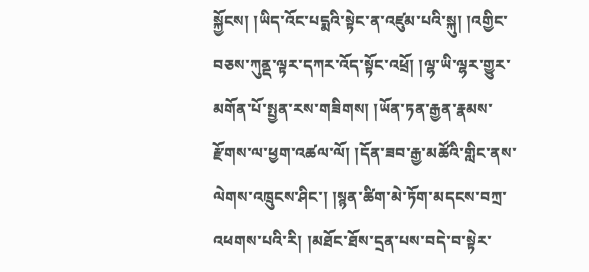སྐྱོངས། །ཡིད་འོང་པདྨའི་སྟེང་ན་འཛུམ་པའི་སྐུ། །འགྱིང་བཅས་ཀུནྡ་ལྟར་དཀར་འོད་སྟོང་འཕྲོ། །ལྷ་ཡི་ལྷར་གྱུར་མགོན་པོ་སྤྱན་རས་གཟིགས། །ཡོན་ཏན་རྒྱན་རྣམས་རྫོགས་ལ་ཕྱག་འཚལ་ལོ། །དོན་ཟབ་རྒྱ་མཚོའི་གླིང་ནས་ལེགས་འཁྲུངས་ཤིང་། །སྙན་ཚིག་མེ་ཏོག་མདངས་བཀྲ་འཕགས་པའི་རི། །མཐོང་ཐོས་དྲན་པས་བདེ་བ་སྟེར་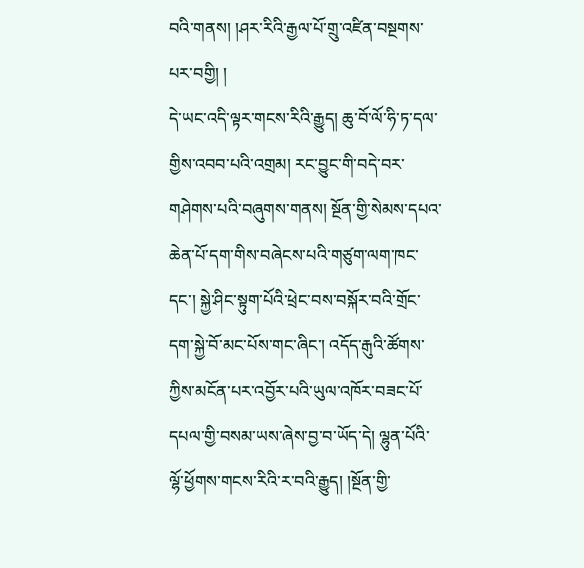བའི་གནས། །ཤར་རིའི་རྒྱལ་པོ་གྲུ་འཛིན་བསྔགས་པར་བགྱི། །
དེ་ཡང་འདི་ལྟར་གངས་རིའི་རྒྱུད། ཆུ་བོ་ལོ་ཧི་ཏ་དལ་གྱིས་འབབ་པའི་འགྲམ། རང་བྱུང་གི་བདེ་བར་གཤེགས་པའི་བཞུགས་གནས། སྔོན་གྱི་སེམས་དཔའ་ཆེན་པོ་དག་གིས་བཞེངས་པའི་གཙུག་ལག་ཁང་དང་། སྐྱེ་ཤིང་སྟུག་པོའི་ཕྲེང་བས་བསྐོར་བའི་གྲོང་དག་སྐྱེ་བོ་མང་པོས་གང་ཞིང་། འདོད་རྒུའི་ཚོགས་ཀྱིས་མངོན་པར་འབྱོར་པའི་ཡུལ་འཁོར་བཟང་པོ་དཔལ་གྱི་བསམ་ཡས་ཞེས་བྱ་བ་ཡོད་དེ། ལྷུན་པོའི་ལྷོ་ཕྱོགས་གངས་རིའི་ར་བའི་རྒྱུད། །སྔོན་གྱི་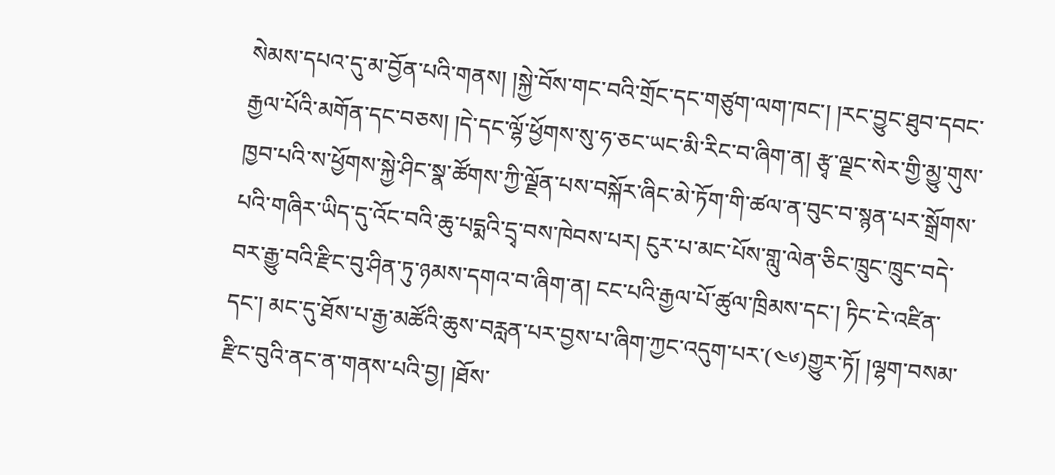སེམས་དཔའ་དུ་མ་བྱོན་པའི་གནས། །སྐྱེ་བོས་གང་བའི་གྲོང་དང་གཙུག་ལག་ཁང་། །རང་བྱུང་ཐུབ་དབང་རྒྱལ་པོའི་མགོན་དང་བཅས། །དེ་དང་ལྷོ་ཕྱོགས་སུ་ཧ་ཅང་ཡང་མི་རིང་བ་ཞིག་ན། རྩྭ་ལྗང་སེར་གྱི་མྱུ་གུས་ཁྱབ་པའི་ས་ཕྱོགས་སྐྱེ་ཤིང་སྣ་ཚོགས་ཀྱི་ལྗོན་པས་བསྐོར་ཞིང་མེ་ཏོག་གི་ཚལ་ན་བུང་བ་སྙན་པར་སྒྲོགས་པའི་གཞིར་ཡིད་དུ་འོང་བའི་ཆུ་པདྨའི་དྲྭ་བས་ཁེབས་པར། ངུར་པ་མང་པོས་གླུ་ལེན་ཅིང་ཁྲུང་ཁྲུང་བདེ་བར་རྒྱུ་བའི་རྫིང་བུ་ཤིན་ཏུ་ཉམས་དགའ་བ་ཞིག་ན། ངང་པའི་རྒྱལ་པོ་ཚུལ་ཁྲིམས་དང་། ཏིང་ངེ་འཛིན་དང་། མང་དུ་ཐོས་པ་རྒྱ་མཚོའི་ཆུས་བརླན་པར་བྱས་པ་ཞིག་ཀྱང་འདུག་པར་(༤༦)གྱུར་ཏོ། །ལྷག་བསམ་རྫིང་བུའི་ནང་ན་གནས་པའི་བྱ། །ཐོས་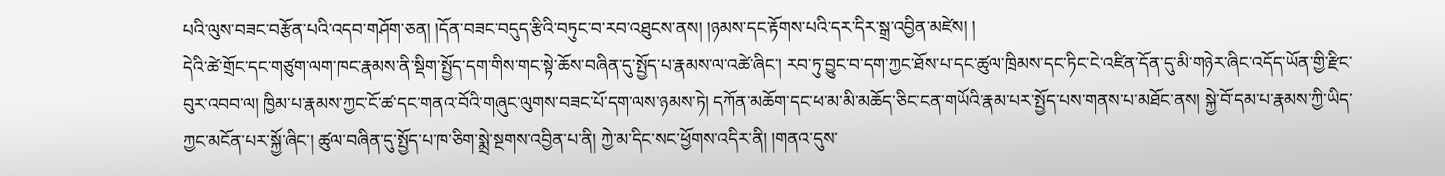པའི་ལུས་བཟང་བརྩོན་པའི་འདབ་གཤོག་ཅན། །དོན་བཟང་བདུད་རྩིའི་བཏུང་བ་རབ་འཐུངས་ནས། །ཉམས་དང་རྟོགས་པའི་དར་དིར་སྒྲ་འབྱིན་མཛེས། །
དེའི་ཚེ་གྲོང་དང་གཙུག་ལག་ཁང་རྣམས་ནི་སྡིག་སྤྱོད་དག་གིས་གང་སྟེ་ཆོས་བཞིན་དུ་སྤྱོད་པ་རྣམས་ལ་འཚེ་ཞིང་། རབ་ཏུ་བྱུང་བ་དག་ཀྱང་ཐོས་པ་དང་ཚུལ་ཁྲིམས་དང་ཏིང་ངེ་འཛིན་དོན་དུ་མི་གཉེར་ཞིང་འདོད་ཡོན་གྱི་རྫིང་བུར་འབབ་ལ། ཁྱིམ་པ་རྣམས་ཀྱང་ངོ་ཚ་དང་གནའ་བོའི་གཞུང་ལུགས་བཟང་པོ་དག་ལས་ཉམས་ཏེ། དཀོན་མཆོག་དང་ཕ་མ་མི་མཆོད་ཅིང་ངན་གཡོའི་རྣམ་པར་སྤྱོད་པས་གནས་པ་མཐོང་ནས། སྐྱེ་བོ་དམ་པ་རྣམས་ཀྱི་ཡིད་ཀྱང་མངོན་པར་སྐྱོ་ཞིང་། ཚུལ་བཞིན་དུ་སྤྱོད་པ་ཁ་ཅིག་སྨྲེ་སྔགས་འབྱིན་པ་ནི། ཀྱེ་མ་དིང་སང་ཕྱོགས་འདིར་ནི། །གནའ་དུས་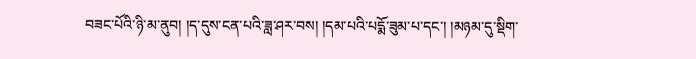བཟང་པོའི་ཉི་མ་ནུབ། །ད་དུས་ངན་པའི་ཟླ་ཤར་བས། །དམ་པའི་པདྨོ་ཟུམ་པ་དང་། །མཉམ་དུ་སྡིག་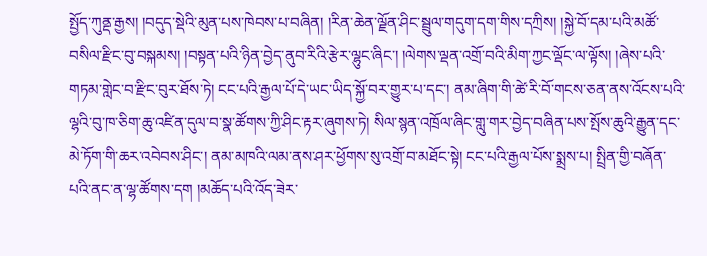སྤྱོད་ཀུནྡ་རྒྱས། །བདུད་སྡེའི་མུན་པས་ཁེབས་པ་བཞིན། །རིན་ཆེན་ལྗོན་ཤིང་སྦྲུལ་གདུག་དག་གིས་དཀྲིས། །སྐྱེ་བོ་དམ་པའི་མཚོ་བསིལ་རྫིང་བུ་བསྐམས། །བསྟན་པའི་ཉིན་བྱེད་ནུབ་རིའི་རྩེར་ལྷུང་ཞིང་། །ལེགས་ལྡན་འགྲོ་བའི་མིག་ཀྱང་ལྡོང་ལ་ལྟོས། །ཞེས་པའི་གཏམ་གླེང་བ་རྫིང་བུར་ཐོས་ཏེ། ངང་པའི་རྒྱལ་པོ་དེ་ཡང་ཡིད་སྐྱོ་བར་གྱུར་པ་དང་། ནམ་ཞིག་གི་ཚེ་རི་བོ་གངས་ཅན་ནས་འོངས་པའི་ལྷའི་བུ་ཁ་ཅིག་ཆུ་འཛིན་དུལ་བ་སྣ་ཚོགས་ཀྱི་ཤིང་རྟར་ཞུགས་ཏེ། སིལ་སྙན་འཁྲོལ་ཞིང་གླུ་གར་བྱེད་བཞིན་པས་སྤོས་ཆུའི་རྒྱུན་དང་མེ་ཏོག་གི་ཆར་འབེབས་ཤིང་། ནམ་མཁའི་ལམ་ནས་ཤར་ཕྱོགས་སུ་འགྲོ་བ་མཐོང་སྟེ། ངང་པའི་རྒྱལ་པོས་སྨྲས་པ། སྤྲིན་གྱི་བཞོན་པའི་ནང་ན་ལྷ་ཚོགས་དག །མཆོད་པའི་འོད་ཟེར་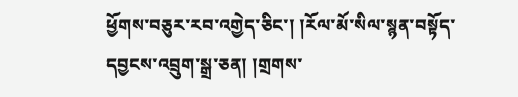ཕྱོགས་བཅུར་རབ་འགྱེད་ཅིང་། །རོལ་མོ་སིལ་སྙན་བསྟོད་དབྱངས་འབྲུག་སྒྲ་ཅན། །གྲགས་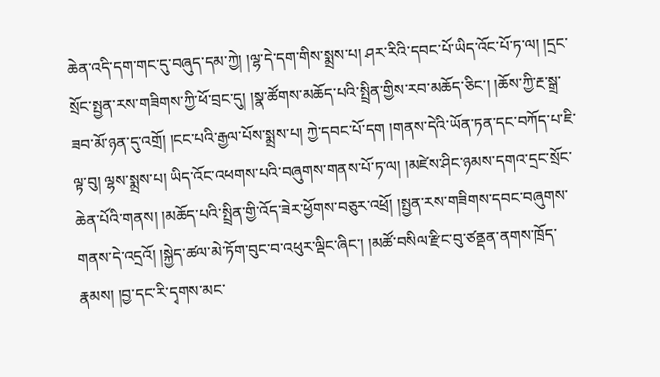ཆེན་འདི་དག་གང་དུ་བཞུད་དམ་ཀྱེ། །ལྷ་དེ་དག་གིས་སྨྲས་པ། ཤར་རིའི་དབང་པོ་ཡིད་འོང་པོ་ཏ་ལ། །དྲང་སྲོང་སྤྱན་རས་གཟིགས་ཀྱི་ཕོ་བྲང་དུ། །སྣ་ཚོགས་མཆོད་པའི་སྤྲིན་གྱིས་རབ་མཆོད་ཅིང་། །ཆོས་ཀྱི་རྔ་སྒྲ་ཟབ་མོ་ཉན་དུ་འགྲོ། །ངང་པའི་རྒྱལ་པོས་སྨྲས་པ། ཀྱེ་དབང་པོ་དག །གནས་དེའི་ཡོན་ཏན་དང་བཀོད་པ་ཇི་ལྟ་བུ། ལྷས་སྨྲས་པ། ཡིད་འོང་འཕགས་པའི་བཞུགས་གནས་པོ་ཏ་ལ། །མཛེས་ཤིང་ཉམས་དགའ་དྲང་སྲོང་ཆེན་པོའི་གནས། །མཆོད་པའི་སྤྲིན་གྱི་འོད་ཟེར་ཕྱོགས་བཅུར་འཕྲོ། །སྤྱན་རས་གཟིགས་དབང་བཞུགས་གནས་དེ་འདྲའོ། །སྐྱེད་ཚལ་མེ་ཏོག་བུང་བ་འཕུར་ལྡིང་ཞིང་། །མཚོ་བསིལ་རྫིང་བུ་ཙནྡན་ནགས་ཁྲོད་རྣམས། །བྱ་དང་རི་དྭགས་མང་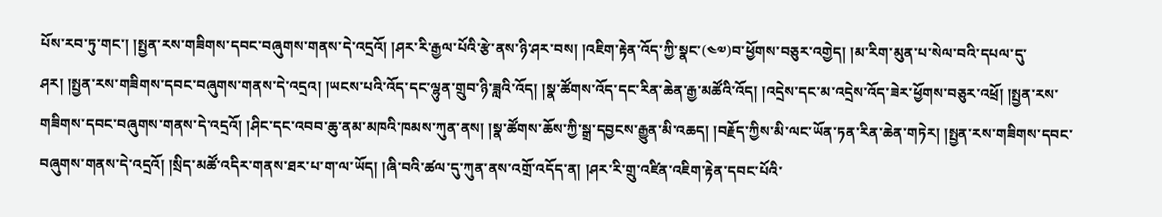པོས་རབ་ཏུ་གང་། །སྤྱན་རས་གཟིགས་དབང་བཞུགས་གནས་དེ་འདྲའོ། །ཤར་རི་རྒྱལ་པོའི་རྩེ་ནས་ཉི་ཤར་བས། །འཇིག་རྟེན་འོད་ཀྱི་སྣང་(༤༧)བ་ཕྱོགས་བཅུར་འགྱེད། །མ་རིག་མུན་པ་སེལ་བའི་དཔལ་དུ་ཤར། །སྤྱན་རས་གཟིགས་དབང་བཞུགས་གནས་དེ་འདྲའ། །ཡངས་པའི་འོད་དང་ལྷུན་གྲུབ་ཉི་ཟླའི་འོད། །སྣ་ཚོགས་འོད་དང་རིན་ཆེན་རྒྱ་མཚོའི་འོད། །འདྲེས་དང་མ་འདྲེས་འོད་ཟེར་ཕྱོགས་བཅུར་འཕྲོ། །སྤྱན་རས་གཟིགས་དབང་བཞུགས་གནས་དེ་འདྲའོ། །ཤིང་དང་འབབ་ཆུ་ནམ་མཁའི་ཁམས་ཀུན་ནས། །སྣ་ཚོགས་ཆོས་ཀྱི་སྒྲ་དབྱངས་རྒྱུན་མི་འཆད། །བརྗོད་ཀྱིས་མི་ལང་ཡོན་ཏན་རིན་ཆེན་གཏེར། །སྤྱན་རས་གཟིགས་དབང་བཞུགས་གནས་དེ་འདྲའོ། །སྲིད་མཚོ་འདིར་གནས་ཐར་པ་ག་ལ་ཡོད། །ཞི་བའི་ཚལ་དུ་ཀུན་ནས་འགྲོ་འདོད་ན། །ཤར་རི་གྲུ་འཛིན་འཇིག་རྟེན་དབང་པོའི་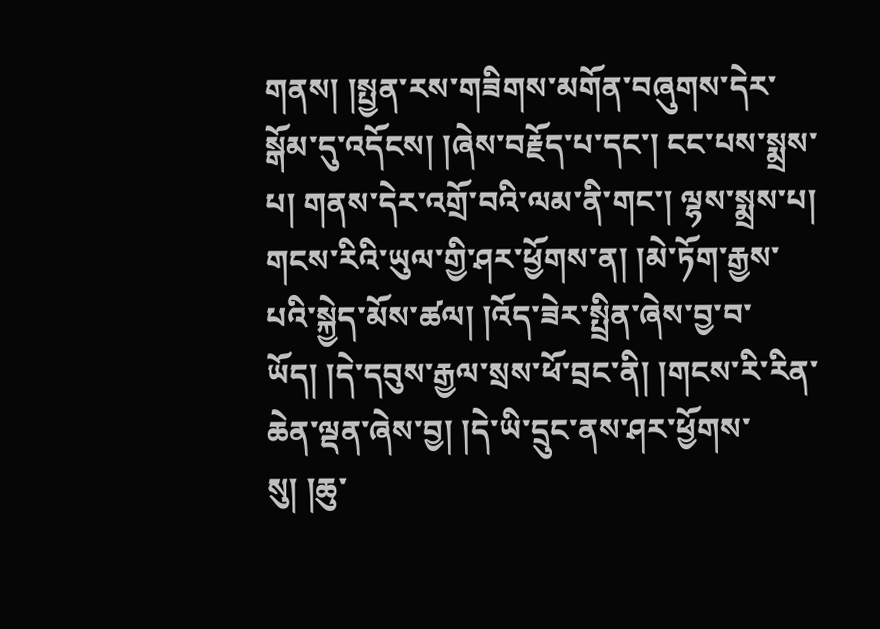གནས། །སྤྱན་རས་གཟིགས་མགོན་བཞུགས་དེར་སྒོམ་དུ་འདོངས། །ཞེས་བརྗོད་པ་དང་། ངང་པས་སྨྲས་པ། གནས་དེར་འགྲོ་བའི་ལམ་ནི་གང་། ལྷས་སྨྲས་པ། གངས་རིའི་ཡུལ་གྱི་ཤར་ཕྱོགས་ན། །མེ་ཏོག་རྒྱས་པའི་སྐྱེད་མོས་ཚལ། །འོད་ཟེར་སྤྲིན་ཞེས་བྱ་བ་ཡོད། །དེ་དབུས་རྒྱལ་སྲས་ཕོ་བྲང་ནི། །གངས་རི་རིན་ཆེན་ལྡན་ཞེས་བྱ། །དེ་ཡི་དྲུང་ནས་ཤར་ཕྱོགས་སུ། །ཆུ་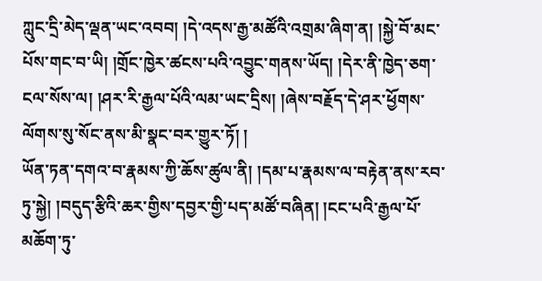ཀླུང་དྲི་མེད་ལྡན་ཡང་འབབ། །དེ་འདས་རྒྱ་མཚོའི་འགྲམ་ཞིག་ན། །སྐྱེ་བོ་མང་པོས་གང་བ་ཡི། །གྲོང་ཁྱེར་ཚངས་པའི་འབྱུང་གནས་ཡོད། །དེར་ནི་ཁྱེད་ཅག་ངལ་སོས་ལ། །ཤར་རི་རྒྱལ་པོའི་ལམ་ཡང་དྲིས། །ཞེས་བརྗོད་དེ་ཤར་ཕྱོགས་ལོགས་སུ་སོང་ནས་མི་སྣང་བར་གྱུར་ཏོ། །
ཡོན་ཏན་དགའ་བ་རྣམས་ཀྱི་ཆོས་ཚུལ་ནི། །དམ་པ་རྣམས་ལ་བརྟེན་ནས་རབ་ཏུ་སྐྱེ། །བདུད་རྩིའི་ཆར་གྱིས་དབྱར་གྱི་པད་མཚོ་བཞིན། །ངང་པའི་རྒྱལ་པོ་མཆོག་ཏུ་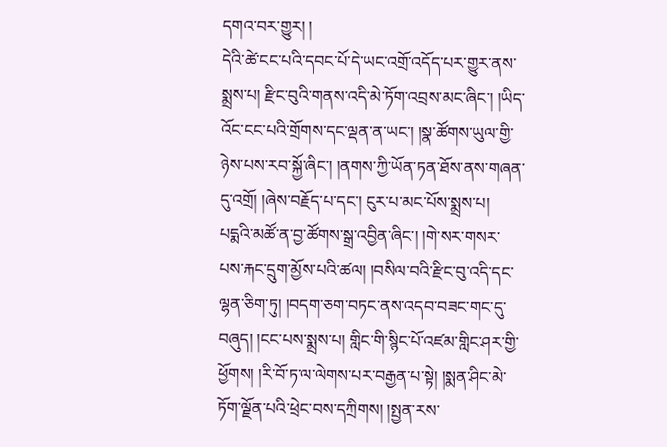དགའ་བར་གྱུར། །
དེའི་ཚེ་ངང་པའི་དབང་པོ་དེ་ཡང་འགྲོ་འདོད་པར་གྱུར་ནས་སྨྲས་པ། རྫིང་བུའི་གནས་འདི་མེ་ཏོག་འབྲས་མང་ཞིང་། །ཡིད་འོང་ངང་པའི་གྲོགས་དང་ལྡན་ན་ཡང་། །སྣ་ཚོགས་ཡུལ་གྱི་ཉེས་པས་རབ་སྐྱོ་ཞིང་། །ནགས་ཀྱི་ཡོན་ཏན་ཐོས་ནས་གཞན་དུ་འགྲོ། །ཞེས་བརྗོད་པ་དང་། ངུར་པ་མང་པོས་སྨྲས་པ། པདྨའི་མཚོ་ན་བྱ་ཚོགས་སྒྲ་འབྱིན་ཞིང་། །གེ་སར་གསར་པས་རྐང་དྲུག་མྱོས་པའི་ཚལ། །བསིལ་བའི་རྫིང་བུ་འདི་དང་ལྷན་ཅིག་ཏུ། །བདག་ཅག་བཏང་ནས་འདབ་བཟང་གང་དུ་བཞུད། །ངང་པས་སྨྲས་པ། གླིང་གི་སྙིང་པོ་འཛམ་གླིང་ཤར་གྱི་ཕྱོགས། །རི་བོ་ཏ་ལ་ལེགས་པར་བརྒྱན་པ་སྟེ། །སྨན་ཤིང་མེ་ཏོག་ལྗོན་པའི་ཕྲེང་བས་དཀྲིགས། །སྤྱན་རས་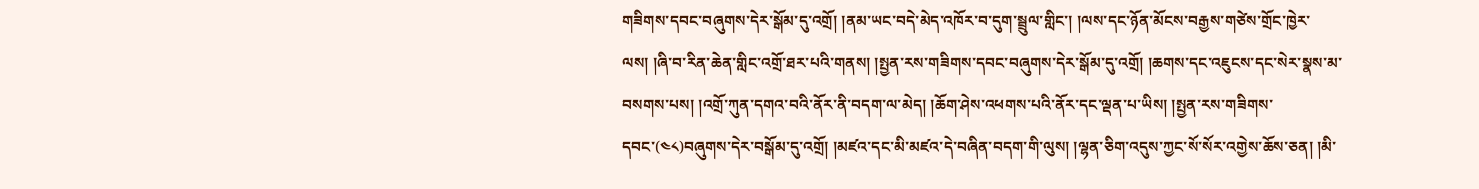གཟིགས་དབང་བཞུགས་དེར་སྒོམ་དུ་འགྲོ། །ནམ་ཡང་བདེ་མེད་འཁོར་བ་དུག་སྦྲུལ་གླིང་། །ལས་དང་ཉོན་མོངས་བརྒྱས་གཙེས་གྲོང་ཁྱེར་ལས། །ཞི་བ་རིན་ཆེན་གླིང་འགྲོ་ཐར་པའི་གནས། །སྤྱན་རས་གཟིགས་དབང་བཞུགས་དེར་སྒོམ་དུ་འགྲོ། །ཆགས་དང་འཇུངས་དང་སེར་སྣས་མ་བསགས་པས། །འགྲོ་ཀུན་དགའ་བའི་ནོར་ནི་བདག་ལ་མེད། །ཆོག་ཤེས་འཕགས་པའི་ནོར་དང་ལྡན་པ་ཡིས། །སྤྱན་རས་གཟིགས་དབང་(༤༨)བཞུགས་དེར་བསྒོམ་དུ་འགྲོ། །མཛའ་དང་མི་མཛའ་དེ་བཞིན་བདག་གི་ལུས། །ལྷན་ཅིག་འདུས་ཀྱང་སོ་སོར་འགྱེས་ཆོས་ཅན། །མི་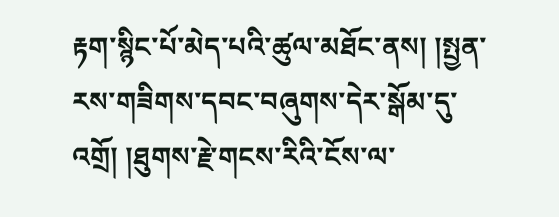རྟག་སྙིང་པོ་མེད་པའི་ཚུལ་མཐོང་ནས། །སྤྱན་རས་གཟིགས་དབང་བཞུགས་དེར་སྒོམ་དུ་འགྲོ། །ཐུགས་རྗེ་གངས་རིའི་ངོས་ལ་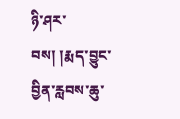ཉི་ཤར་བས། །རྨད་བྱུང་བྱིན་རླབས་ཆུ་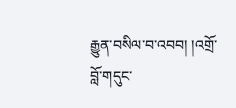རྒྱུན་བསིལ་བ་འབབ། །འགྲོ་བློ་གདུང་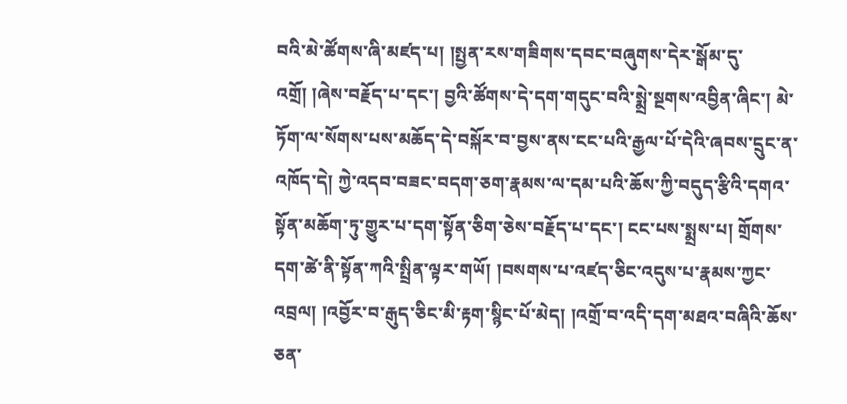བའི་མེ་ཚོགས་ཞི་མཛད་པ། །སྤྱན་རས་གཟིགས་དབང་བཞུགས་དེར་སྒོམ་དུ་འགྲོ། །ཞེས་བརྗོད་པ་དང་། བྱའི་ཚོགས་དེ་དག་གདུང་བའི་སྨྲེ་སྔགས་འབྱིན་ཞིང་། མེ་ཏོག་ལ་སོགས་པས་མཆོད་དེ་བསྐོར་བ་བྱས་ནས་ངང་པའི་རྒྱལ་པོ་དེའི་ཞབས་དྲུང་ན་འཁོད་དེ། ཀྱེ་འདབ་བཟང་བདག་ཅག་རྣམས་ལ་དམ་པའི་ཆོས་ཀྱི་བདུད་རྩིའི་དགའ་སྟོན་མཆོག་ཏུ་གྱུར་པ་དག་སྟོན་ཅིག་ཅེས་བརྗོད་པ་དང་། ངང་པས་སྨྲས་པ། གྲོགས་དག་ཚེ་ནི་སྟོན་ཀའི་སྤྲིན་ལྟར་གཡོ། །བསགས་པ་འཛད་ཅིང་འདུས་པ་རྣམས་ཀྱང་འབྲལ། །འབྱོར་བ་རྒུད་ཅིང་མི་རྟག་སྙིང་པོ་མེད། །འགྲོ་བ་འདི་དག་མཐའ་བཞིའི་ཆོས་ཅན་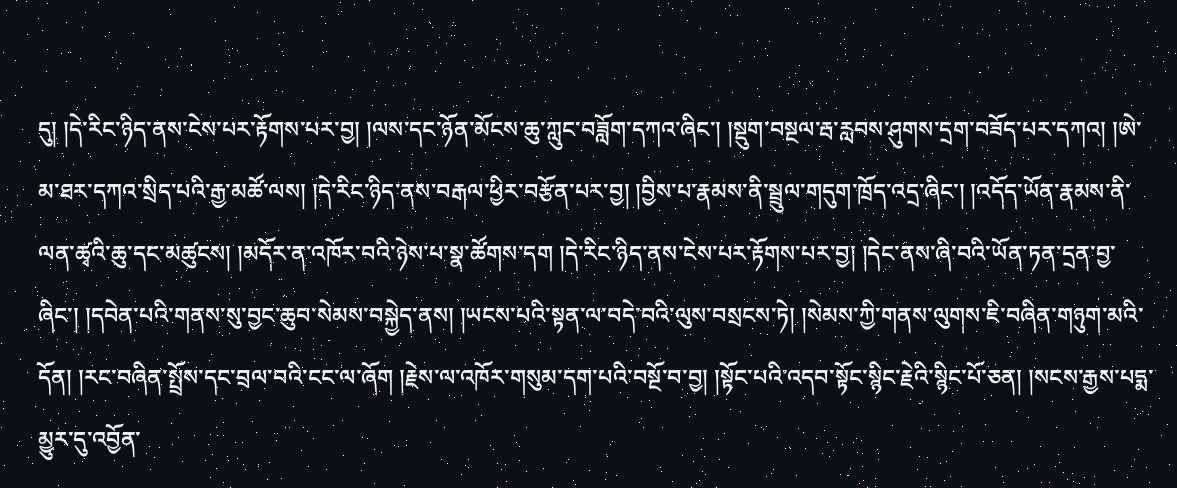དུ། །དེ་རིང་ཉིད་ནས་ངེས་པར་རྟོགས་པར་བྱ། །ལས་དང་ཉོན་མོངས་ཆུ་ཀླུང་བཟློག་དཀའ་ཞིང་། །སྡུག་བསྔལ་རྦ་རླབས་ཤུགས་དྲག་བཟོད་པར་དཀའ། །ཨེ་མ་ཐར་དཀའ་སྲིད་པའི་རྒྱ་མཚོ་ལས། །དེ་རིང་ཉིད་ནས་བརྒལ་ཕྱིར་བརྩོན་པར་བྱ། །བྱིས་པ་རྣམས་ནི་སྦྲུལ་གདུག་ཁྲོད་འདྲ་ཞིང་། །འདོད་ཡོན་རྣམས་ནི་ལན་ཚྭའི་ཆུ་དང་མཚུངས། །མདོར་ན་འཁོར་བའི་ཉེས་པ་སྣ་ཚོགས་དག །དེ་རིང་ཉིད་ནས་ངེས་པར་རྟོགས་པར་བྱ། །དེང་ནས་ཞི་བའི་ཡོན་ཏན་དྲན་བྱ་ཞིང་། །དབེན་པའི་གནས་སུ་བྱང་ཆུབ་སེམས་བསྐྱེད་ནས། །ཡངས་པའི་སྟན་ལ་བདེ་བའི་ལུས་བསྲངས་ཏེ། །སེམས་ཀྱི་གནས་ལུགས་ཇི་བཞིན་གཉུག་མའི་དོན། །རང་བཞིན་སྤྲོས་དང་བྲལ་བའི་ངང་ལ་ཞོག །རྗེས་ལ་འཁོར་གསུམ་དག་པའི་བསྔོ་བ་བྱ། །སྟོང་པའི་འདབ་སྟོང་སྙིང་རྗེའི་སྙིང་པོ་ཅན། །སངས་རྒྱས་པདྨ་མྱུར་དུ་འབྱོན་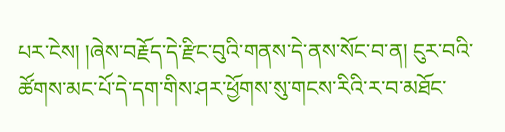པར་ངེས། །ཞེས་བརྗོད་དེ་རྫིང་བུའི་གནས་དེ་ནས་སོང་བ་ན། ངུར་བའི་ཚོགས་མང་པོ་དེ་དག་གིས་ཤར་ཕྱོགས་སུ་གངས་རིའི་ར་བ་མཐོང་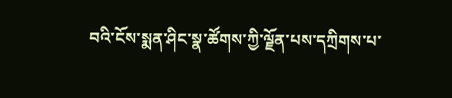བའི་ངོས་སྨན་ཤིང་སྣ་ཚོགས་ཀྱི་ལྗོན་པས་དཀྲིགས་པ་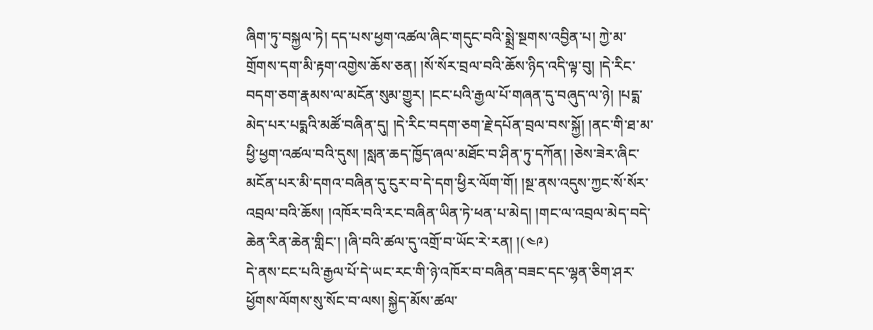ཞིག་ཏུ་བསྐྱལ་ཏེ། དད་པས་ཕྱག་འཚལ་ཞིང་གདུང་བའི་སྨྲེ་སྔགས་འབྱིན་པ། ཀྱེ་མ་གྲོགས་དག་མི་རྟག་འགྱེས་ཆོས་ཅན། །སོ་སོར་བྲལ་བའི་ཆོས་ཉིད་འདི་ལྟ་བུ། །དེ་རིང་བདག་ཅག་རྣམས་ལ་མངོན་སུམ་གྱུར། །ངང་པའི་རྒྱལ་པོ་གཞན་དུ་བཞུད་ལ་ཉེ། །པདྨ་མེད་པར་པདྨའི་མཚོ་བཞིན་དུ། །དེ་རིང་བདག་ཅག་རྗེ་དཔོན་བྲལ་བས་སྐྱོ། །ནང་གི་ཐ་མ་ཕྱི་ཕྱག་འཚལ་བའི་དུས། །སླན་ཆད་ཁྱོད་ཞལ་མཐོང་བ་ཤིན་ཏུ་དཀོན། །ཅེས་ཟེར་ཞིང་མངོན་པར་མི་དགའ་བཞིན་དུ་ངུར་བ་དེ་དག་ཕྱིར་ལོག་གོ། །སྔ་ནས་འདུས་ཀྱང་སོ་སོར་འབྲལ་བའི་ཆོས། །འཁོར་བའི་རང་བཞིན་ཡིན་ཏེ་ཕན་པ་མེད། །གང་ལ་འབྲལ་མེད་བདེ་ཆེན་རིན་ཆེན་གླིང་། །ཞི་བའི་ཚལ་དུ་འགྲོ་བ་ཡོང་རེ་རན། །(༤༩)
དེ་ནས་ངང་པའི་རྒྱལ་པོ་དེ་ཡང་རང་གི་ཉེ་འཁོར་བ་བཞིན་བཟང་དང་ལྷན་ཅིག་ཤར་ཕྱོགས་ལོགས་སུ་སོང་བ་ལས། སྐྱེད་མོས་ཚལ་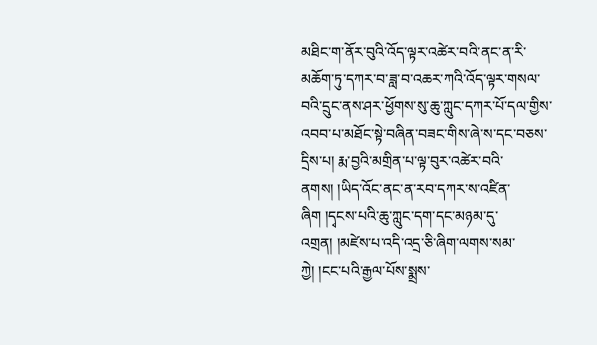མཐིང་ག་ནོར་བུའི་འོད་ལྟར་འཚེར་བའི་ནང་ན་རི་མཆོག་ཏུ་དཀར་བ་ཟླ་བ་འཆར་ཀའི་འོད་ལྟར་གསལ་བའི་དྲུང་ནས་ཤར་ཕྱོགས་སུ་ཆུ་ཀླུང་དཀར་པོ་དལ་གྱིས་འབབ་པ་མཐོང་སྟེ་བཞིན་བཟང་གིས་ཞེ་ས་དང་བཅས་དྲིས་པ། རྨ་བྱའི་མགྲིན་པ་ལྟ་བུར་འཚེར་བའི་ནགས། །ཡིད་འོང་ནང་ན་རབ་དཀར་ས་འཛིན་ཞིག །དྭངས་པའི་ཆུ་ཀླུང་དག་དང་མཉམ་དུ་འགྲན། །མཛེས་པ་འདི་འདྲ་ཅི་ཞིག་ལགས་སམ་ཀྱེ། །ངང་པའི་རྒྱལ་པོས་སྨྲས་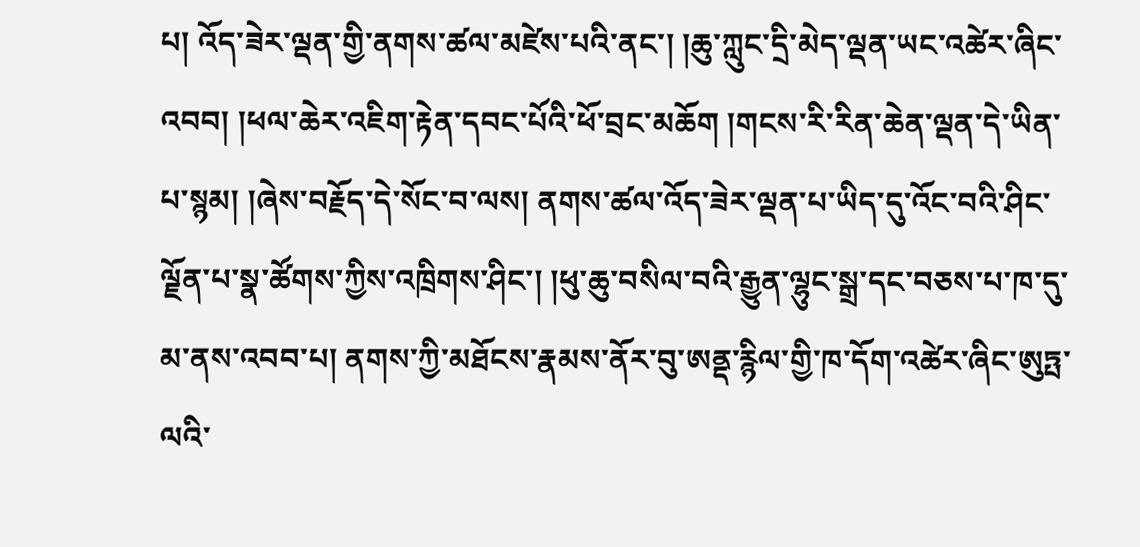པ། འོད་ཟེར་ལྡན་གྱི་ནགས་ཚལ་མཛེས་པའི་ནང་། །ཆུ་ཀླུང་དྲི་མེད་ལྡན་ཡང་འཚེར་ཞིང་འབབ། །ཕལ་ཆེར་འཇིག་རྟེན་དབང་པོའི་ཕོ་བྲང་མཆོག །གངས་རི་རིན་ཆེན་ལྡན་དེ་ཡིན་པ་སྙམ། །ཞེས་བརྗོད་དེ་སོང་བ་ལས། ནགས་ཚལ་འོད་ཟེར་ལྡན་པ་ཡིད་དུ་འོང་བའི་ཤིང་ལྗོན་པ་སྣ་ཚོགས་ཀྱིས་འཁྲིགས་ཤིང་། །ཕུ་ཆུ་བསིལ་བའི་རྒྱུན་ལྷུང་སྒྲ་དང་བཅས་པ་ཁ་དུ་མ་ནས་འབབ་པ། ནགས་ཀྱི་མཐོངས་རྣམས་ནོར་བུ་ཨནྡ་རྙིལ་གྱི་ཁ་དོག་འཚེར་ཞིང་ཨུཏྤ་ལའི་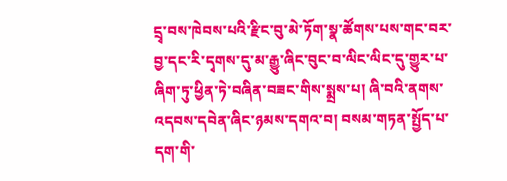དྲྭ་བས་ཁེབས་པའི་རྫིང་བུ་མེ་ཏོག་སྣ་ཚོགས་པས་གང་བར་བྱ་དང་རི་དྭགས་དུ་མ་རྒྱུ་ཞིང་བུང་བ་ལིང་ལིང་དུ་གྱུར་པ་ཞིག་ཏུ་ཕྱིན་ཏེ་བཞིན་བཟང་གིས་སྨྲས་པ། ཞི་བའི་ནགས་འདབས་དབེན་ཞིང་ཉམས་དགའ་བ། བསམ་གཏན་སྤྱོད་པ་དག་གི་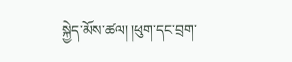སྐྱེད་མོས་ཚལ། །ཕུག་དང་བྲག་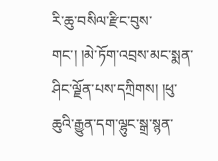རི་ཆུ་བསིལ་རྫིང་བུས་གང་། །མེ་ཏོག་འབྲས་མང་སྨན་ཤིང་ལྗོན་པས་དཀྲིགས། །ཕུ་ཆུའི་རྒྱུན་དག་ལྷུང་སྒྲ་སྙན་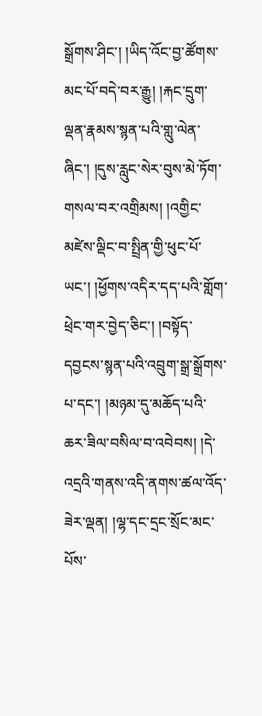སྒྲོགས་ཤིང་། །ཡིད་འོང་བྱ་ཚོགས་མང་པོ་བདེ་བར་རྒྱུ། །རྐང་དྲུག་ལྡན་རྣམས་སྙན་པའི་གླུ་ལེན་ཞིང་། །དུས་རླུང་སེར་བུས་མེ་ཏོག་གསལ་བར་འགྲིམས། །འགྱིང་མཛེས་ལྡིང་བ་སྤྲིན་གྱི་ཕུང་པོ་ཡང་། །ཕྱོགས་འདིར་དད་པའི་གློག་ཕྲེང་གར་བྱེད་ཅིང་། །བསྟོད་དབྱངས་སྙན་པའི་འབྲུག་སྒྲ་སྒྲོགས་པ་དང་། །མཉམ་དུ་མཆོད་པའི་ཆར་ཟིལ་བསིལ་བ་འབེབས། །དེ་འདྲའི་གནས་འདི་ནགས་ཚལ་འོད་ཟེར་ལྡན། །ལྷ་དང་དྲང་སྲོང་མང་པོས་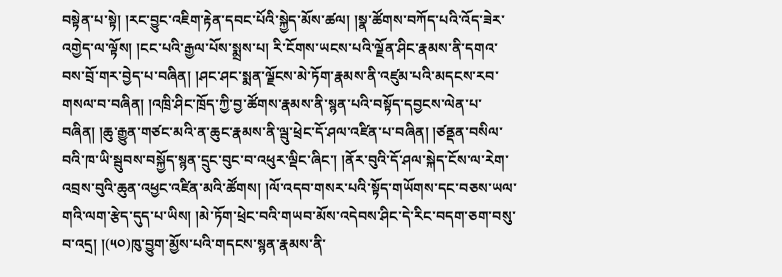བསྟེན་པ་སྟེ། །རང་བྱུང་འཇིག་རྟེན་དབང་པོའི་སྐྱེད་མོས་ཚལ། །སྣ་ཚོགས་བཀོད་པའི་འོད་ཟེར་འགྱེད་ལ་ལྟོས། །ངང་པའི་རྒྱལ་པོས་སྨྲས་པ། རི་ངོགས་ཡངས་པའི་ལྗོན་ཤིང་རྣམས་ནི་དགའ་བས་བྲོ་གར་བྱེད་པ་བཞིན། །ཤང་ཤང་སྨན་ལྗོངས་མེ་ཏོག་རྣམས་ནི་འཛུམ་པའི་མདངས་རབ་གསལ་བ་བཞིན། །འཁྲི་ཤིང་ཁྲོད་ཀྱི་བྱ་ཚོགས་རྣམས་ནི་སྙན་པའི་བསྟོད་དབྱངས་ལེན་པ་བཞིན། །ཆུ་རྒྱུན་གཙང་མའི་ན་ཆུང་རྣམས་ནི་ལྦུ་ཕྲེང་དོ་ཤལ་འཛིན་པ་བཞིན། །ཙནྡན་བསིལ་བའི་ཁ་ཡི་སྦུབས་བསྐྱོད་སྙན་དྲུང་བུང་བ་འཕུར་ལྡིང་ཞིང་། །ནོར་བུའི་དོ་ཤལ་སྐེད་ངོས་ལ་རེག་འབྲས་བུའི་ཆུན་འཕྱང་འཛིན་མའི་ཚོགས། །ལོ་འདབ་གསར་པའི་སྟོད་གཡོགས་དང་བཅས་ཡལ་གའི་ལག་རྩེད་དུད་པ་ཡིས། །མེ་ཏོག་ཕྲེང་བའི་གཡབ་མོས་འདེབས་ཤིང་དེ་རིང་བདག་ཅག་བསུ་བ་འདྲ། །(༥༠)ཁུ་བྱུག་མྱོས་པའི་གདངས་སྙན་རྣམས་ནི་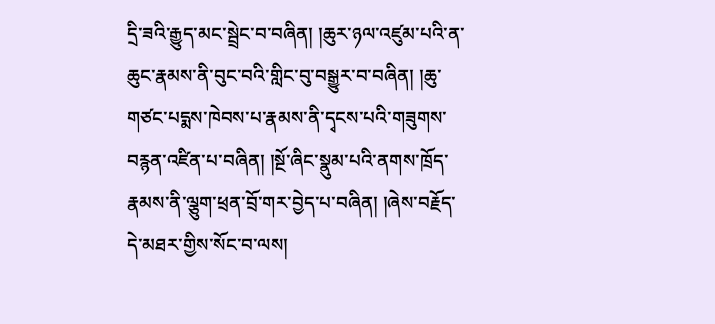དྲི་ཟའི་རྒྱུད་མང་སྦྲེང་བ་བཞིན། །ཆུར་ཉལ་འཛུམ་པའི་ན་ཆུང་རྣམས་ནི་བུང་བའི་གླིང་བུ་བསྒྱུར་བ་བཞིན། །ཆུ་གཙང་པདྨས་ཁེབས་པ་རྣམས་ནི་དྭངས་པའི་གཟུགས་བརྙན་འཛིན་པ་བཞིན། །སྔོ་ཞིང་སྣུམ་པའི་ནགས་ཁྲོད་རྣམས་ནི་ལྕུག་ཕྲན་བྲོ་གར་བྱེད་པ་བཞིན། །ཞེས་བརྗོད་དེ་མཐར་གྱིས་སོང་བ་ལས།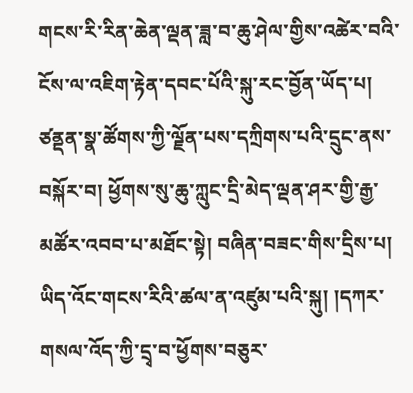གངས་རི་རིན་ཆེན་ལྡན་ཟླ་བ་ཆུ་ཤེལ་གྱིས་འཚེར་བའི་ངོས་ལ་འཇིག་རྟེན་དབང་པོའི་སྐུ་རང་བྱོན་ཡོད་པ། ཙནྡན་སྣ་ཚོགས་ཀྱི་ལྗོན་པས་དཀྲིགས་པའི་དྲུང་ནས་བསྐོར་བ། ཕྱོགས་སུ་ཆུ་ཀླུང་དྲི་མེད་ལྡན་ཤར་གྱི་རྒྱ་མཚོར་འབབ་པ་མཐོང་སྟེ། བཞིན་བཟང་གིས་དྲིས་པ། ཡིད་འོང་གངས་རིའི་ཚལ་ན་འཛུམ་པའི་སྐུ། །དཀར་གསལ་འོད་ཀྱི་དྲྭ་བ་ཕྱོགས་བཅུར་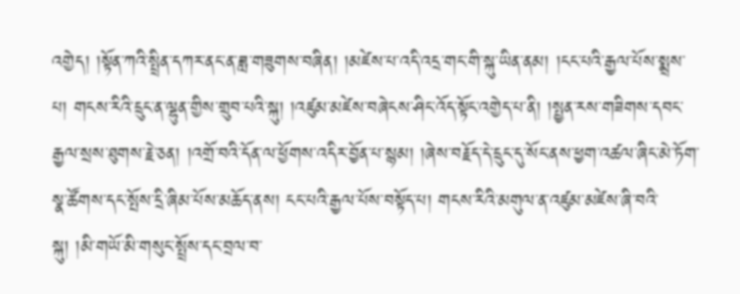འགྱེད། །སྟོན་ཀའི་སྤྲིན་དཀར་ནང་ན་ཟླ་གཟུགས་བཞིན། །མཛེས་པ་འདི་འདྲ་གང་གི་སྐུ་ཡིན་ནམ། །ངང་པའི་རྒྱལ་པོས་སྨྲས་པ། གངས་རིའི་དྲུང་ན་ལྷུན་གྱིས་གྲུབ་པའི་སྐུ། །འཛུམ་མཛེས་བཞེངས་ཤིང་འོད་སྟོང་འགྱེད་པ་ནི། །སྤྱན་རས་གཟིགས་དབང་རྒྱལ་སྲས་ཐུགས་རྗེ་ཅན། །འགྲོ་བའི་དོན་ལ་ཕྱོགས་འདིར་བྱོན་པ་སྙམ། །ཞེས་བརྗོད་དེ་དྲུང་དུ་སོང་ནས་ཕྱག་འཚལ་ཞིང་མེ་ཏོག་སྣ་ཚོགས་དང་སྤོས་དྲི་ཞིམ་པོས་མཆོད་ནས། ངང་པའི་རྒྱལ་པོས་བསྟོད་པ། གངས་རིའི་མགུལ་ན་འཛུམ་མཛེས་ཞི་བའི་སྐུ། །མི་གཡོ་མི་གསུང་སྤྲོས་དང་བྲལ་བ་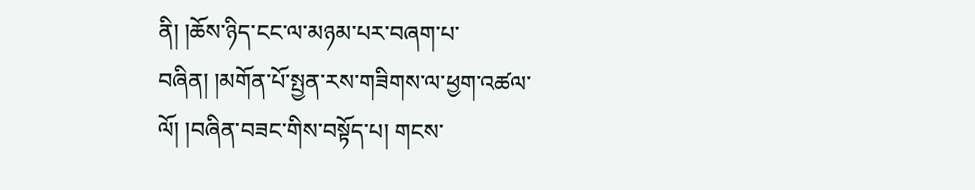ནི། །ཆོས་ཉིད་ངང་ལ་མཉམ་པར་བཞག་པ་བཞིན། །མགོན་པོ་སྤྱན་རས་གཟིགས་ལ་ཕྱག་འཚལ་ལོ། །བཞིན་བཟང་གིས་བསྟོད་པ། གངས་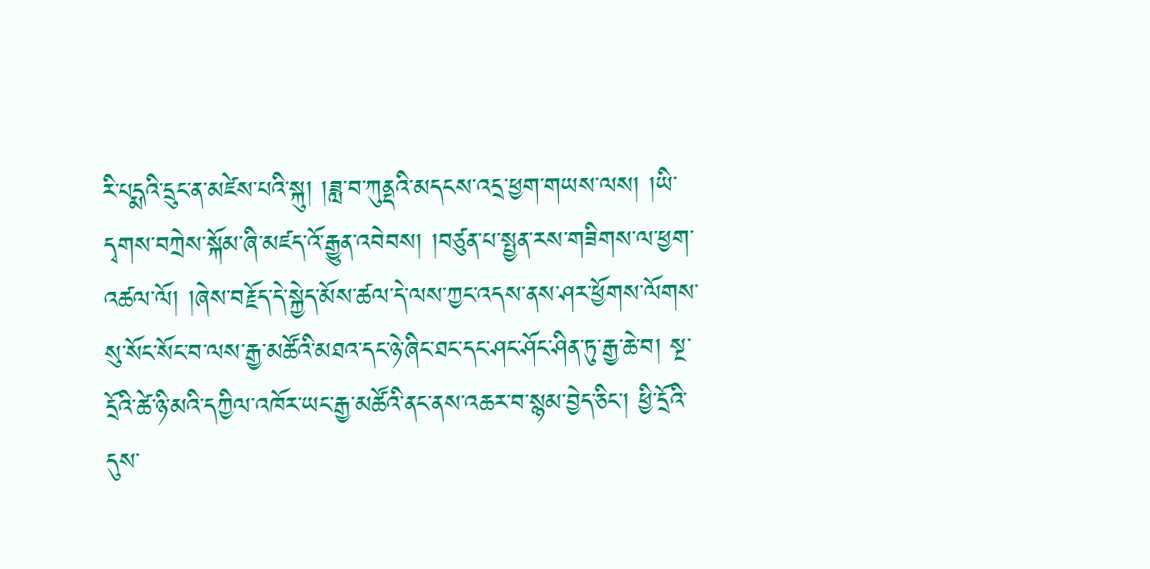རི་པདྨའི་དྲུང་ན་མཛེས་པའི་སྐུ། །ཟླ་བ་ཀུནྡའི་མདངས་འདྲ་ཕྱག་གཡས་ལས། །ཡི་དྭགས་བཀྲེས་སྐོམ་ཞི་མཛད་འོ་རྒྱུན་འབེབས། །བཙུན་པ་སྤྱན་རས་གཟིགས་ལ་ཕྱག་འཚལ་ལོ། །ཞེས་བརྗོད་དེ་སྐྱེད་མོས་ཚལ་དེ་ལས་ཀྱང་འདས་ནས་ཤར་ཕྱོགས་ལོགས་སུ་སོང་སོང་བ་ལས་རྒྱ་མཚོའི་མཐའ་དང་ཉེ་ཞིང་ཐང་དང་ཤང་ཤོང་ཤིན་ཏུ་རྒྱ་ཆེ་བ། སྔ་དྲོའི་ཚེ་ཉི་མའི་དཀྱིལ་འཁོར་ཡང་རྒྱ་མཚོའི་ནང་ནས་འཆར་བ་སྙམ་བྱེད་ཅིང་། ཕྱི་དྲོའི་དུས་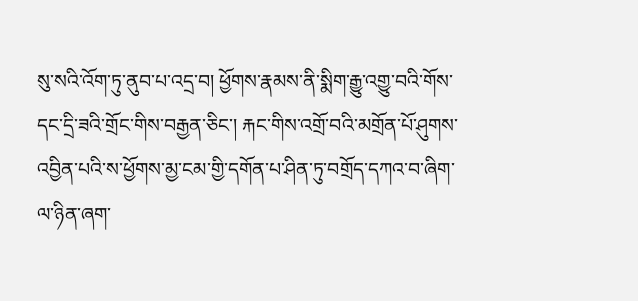སུ་སའི་འོག་ཏུ་ནུབ་པ་འདྲ་བ། ཕྱོགས་རྣམས་ནི་སྨིག་རྒྱུ་འགྱུ་བའི་གོས་དང་དྲི་ཟའི་གྲོང་གིས་བརྒྱན་ཅིང་། རྐང་གིས་འགྲོ་བའི་མགྲོན་པོ་ཤུགས་འབྱིན་པའི་ས་ཕྱོགས་མྱ་ངམ་གྱི་དགོན་པ་ཤིན་ཏུ་བགྲོད་དཀའ་བ་ཞིག་ལ་ཉིན་ཞག་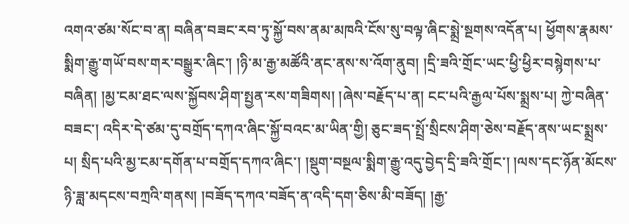འགའ་ཙམ་སོང་བ་ན། བཞིན་བཟང་རབ་ཏུ་སྐྱོ་བས་ནམ་མཁའི་ངོས་སུ་བལྟ་ཞིང་སྨྲེ་སྔགས་འདོན་པ། ཕྱོགས་རྣམས་སྨིག་རྒྱུ་གཡོ་བས་གར་བསྒྱུར་ཞིང་། །ཉི་མ་རྒྱ་མཚོའི་ནང་ནས་ས་འོག་ནུབ། །དྲི་ཟའི་གྲོང་ཡང་ཕྱི་ཕྱིར་བསྙེགས་པ་བཞིན། །མྱ་ངམ་ཐང་ལས་སྐྱོབས་ཤིག་སྤྱན་རས་གཟིགས། །ཞེས་བརྗོད་པ་ན། ངང་པའི་རྒྱལ་པོས་སྨྲས་པ། ཀྱེ་བཞིན་བཟང་། འདིར་དེ་ཙམ་དུ་བགྲོད་དཀའ་ཞིང་སྐྱོ་བའང་མ་ཡིན་གྱི། ཅུང་ཟད་སྤྲོ་སྲིངས་ཤིག་ཅེས་བརྗོད་ནས་ཡང་སྨྲས་པ། སྲིད་པའི་མྱ་ངམ་དགོན་པ་བགྲོད་དཀའ་ཞིང་། །སྡུག་བསྔལ་སྨིག་རྒྱུ་འདུ་བྱེད་དྲི་ཟའི་གྲོང་། །ལས་དང་ཉོན་མོངས་ཉི་ཟླ་མདངས་བཀྲའི་གནས། །བཟོད་དཀའ་བཟོད་ན་འདི་དག་ཅིས་མི་བཟོད། །རྒྱ་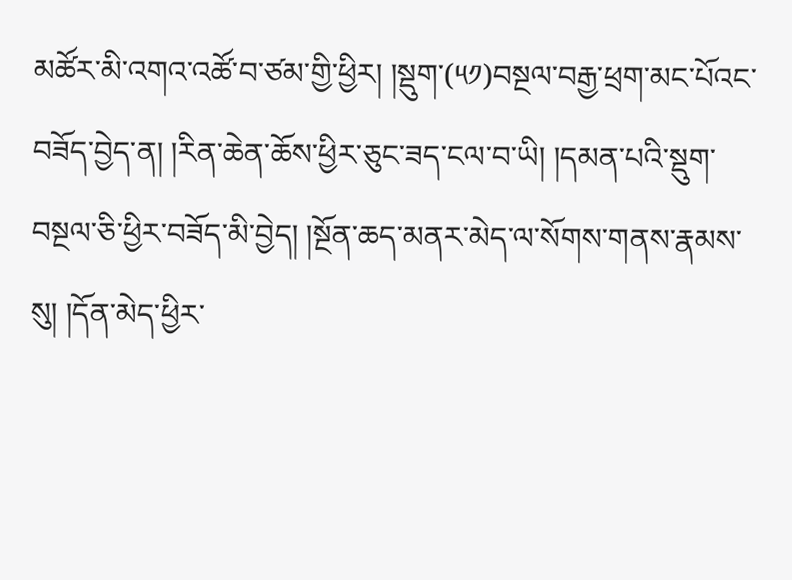མཚོར་མི་འགའ་འཚོ་བ་ཙམ་གྱི་ཕྱིར། །སྡུག་(༥༡)བསྔལ་བརྒྱ་ཕྲག་མང་པོའང་བཟོད་བྱེད་ན། །རིན་ཆེན་ཆོས་ཕྱིར་ཅུང་ཟད་ངལ་བ་ཡི། །དམན་པའི་སྡུག་བསྔལ་ཅི་ཕྱིར་བཟོད་མི་བྱེད། །སྔོན་ཆད་མནར་མེད་ལ་སོགས་གནས་རྣམས་སུ། །དོན་མེད་ཕྱིར་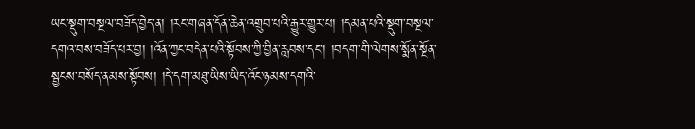ཡང་སྡུག་བསྔལ་བཟོད་བྱེད་ན། །རང་གཞན་དོན་ཆེན་འགྲུབ་པའི་རྒྱུར་གྱུར་པ། །དམན་པའི་སྡུག་བསྔལ་དགའ་བས་བཟོད་པར་བྱ། །འོན་ཀྱང་བདེན་པའི་སྟོབས་ཀྱི་བྱིན་རླབས་དང་། །བདག་གི་ལེགས་སྨོན་སྔོན་སྦྱངས་བསོད་ནམས་སྟོབས། །དེ་དག་མཐུ་ཡིས་ཡིད་འོང་ཉམས་དགའི་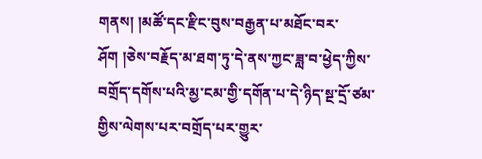གནས། །མཚོ་དང་རྫིང་བུས་བརྒྱན་པ་མཐོང་བར་ཤོག །ཅེས་བརྗོད་མ་ཐག་ཏུ་དེ་ནས་ཀྱང་ཟླ་བ་ཕྱེད་ཀྱིས་བགྲོད་དགོས་པའི་མྱ་ངམ་གྱི་དགོན་པ་དེ་ཉིད་སྔ་དྲོ་ཙམ་གྱིས་ལེགས་པར་བགྲོད་པར་གྱུར་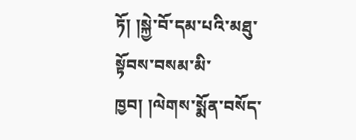ཏོ། །སྐྱེ་བོ་དམ་པའི་མཐུ་སྟོབས་བསམ་མི་ཁྱབ། །ལེགས་སྨོན་བསོད་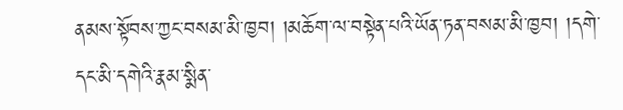ནམས་སྟོབས་ཀྱང་བསམ་མི་ཁྱབ། །མཆོག་ལ་བསྟེན་པའི་ཡོན་ཏན་བསམ་མི་ཁྱབ། །དགེ་དང་མི་དགེའི་རྣམ་སྨིན་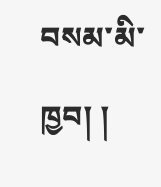བསམ་མི་ཁྱབ། །